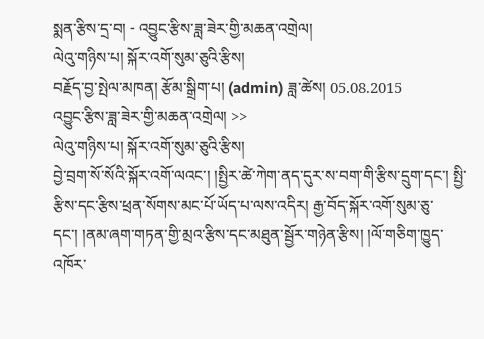སྨན་རྩིས་དྲ་བ། - འབྱུང་རྩིས་ཟླ་ཟེར་གྱི་མཆན་འགྲེལ།
ལེའུ་གཉིས་པ། སྐོར་འགོ་སུམ་ཅུའི་རྩིས།
བརྗོད་བྱ་སྤེལ་མཁན། རྩོམ་སྒྲིག་པ། (admin) ཟླ་ཚེས། 05.08.2015
འབྱུང་རྩིས་ཟླ་ཟེར་གྱི་མཆན་འགྲེལ། >>
ལེའུ་གཉིས་པ། སྐོར་འགོ་སུམ་ཅུའི་རྩིས།
བྱེ་བྲག་སོ་སོའི་སྐོར་འགོ་ལའང་། །སྤྱིར་ཚེ་ཀེག་ནད་དུར་ས་བག་གི་རྩིས་དྲུག་དང་། སྤྱི་རྩིས་དང་རྩིས་ཕྲན་སོགས་མང་པོ་ཡོད་པ་ལས་འདིར། རྒྱ་བོད་སྐོར་འགོ་སུམ་ཅུ་དང་། །ནམ་ཞག་གཏན་གྱི་མྲའ་རྩིས་དང་མཐུན་སྦྱོར་གཉེན་རྩིས། །ལོ་གཅིག་ཁྱུད་འཁོར་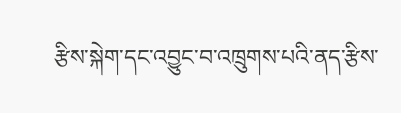རྩིས་སྐེག་དང་འབྱུང་བ་འཁྲུགས་པའི་ནད་རྩིས་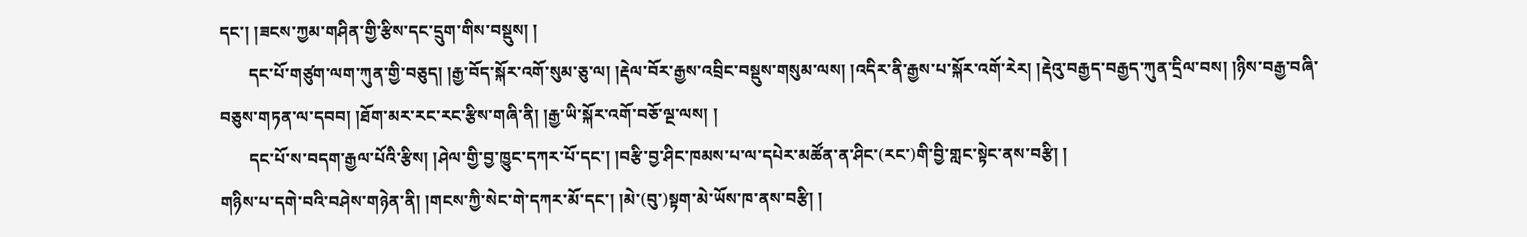དང་། །ཟངས་ཀྱམ་གཤིན་གྱི་རྩིས་དང་དྲུག་གིས་བསྡུས། །
       དང་པོ་གཙུག་ལག་ཀུན་གྱི་བཅུད། །རྒྱ་བོད་སྐོར་འགོ་སུམ་ཅུ་ལ། །རྡེལ་བོར་རྒྱས་འབྲིང་བསྡུས་གསུམ་ལས། །འདིར་ནི་རྒྱས་པ་སྐོར་འགོ་རེར། །རྡེའུ་བརྒྱད་བརྒྱད་ཀུན་དྲིལ་བས། །ཉིས་བརྒྱ་བཞི་བཅུས་གཏན་ལ་དབབ། །ཐོག་མར་རང་རང་རྩིས་གཞི་ནི། །རྒྱ་ཡི་སྐོར་འགོ་བཅོ་ལྔ་ལས། །
       དང་པོ་ས་བདག་རྒྱལ་པོའི་རྩིས། །ཤེལ་གྱི་བྱ་ཁྱུང་དཀར་པོ་དང་། །བརྩི་བྱ་ཤིང་ཁམས་པ་ལ་དཔེར་མཚོན་ན་ཤིང་(རང་)གི་བྱི་གླང་སྟེང་ནས་བརྩི། །
གཉིས་པ་དགེ་བའི་བཤེས་གཉེན་ནི། །གངས་ཀྱི་སེང་གེ་དཀར་མོ་དང་། །མེ་(བུ་)སྟག་མེ་ཡོས་ཁ་ནས་བརྩི། །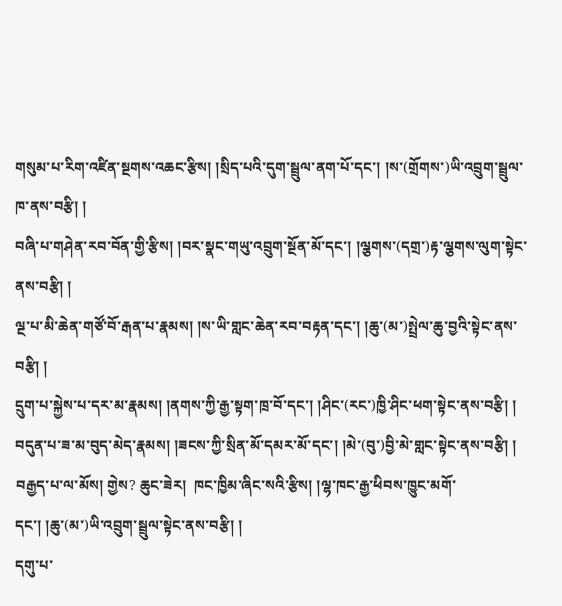གསུམ་པ་རིག་འཛིན་སྔགས་འཆང་རྩིས། །སྲིད་པའི་དུག་སྦྲུལ་ནག་པོ་དང་། །ས་(གྲོགས་)ཡི་འབྲུག་སྦྲུལ་ཁ་ནས་བརྩི། །
བཞི་པ་གཤེན་རབ་བོན་གྱི་རྩིས། །བར་སྣང་གཡུ་འབྲུག་སྔོན་མོ་དང་། །ལྕགས་(དགྲ་)རྟ་ལྕགས་ལུག་སྟེང་ནས་བརྩི། །
ལྔ་པ་མི་ཆེན་གཙོ་བོ་རྒན་པ་རྣམས། །ས་ཡི་གླང་ཆེན་རབ་བརྟན་དང་། །ཆུ་(མ་)སྤྲེལ་ཆུ་བྱའི་སྟེང་ནས་བརྩི། །
དྲུག་པ་སྐྱེས་པ་དར་མ་རྣམས། །ནགས་ཀྱི་རྒྱ་སྟག་ཁྲ་བོ་དང་། །ཤིང་(རང་)ཁྱི་ཤིང་ཕག་སྟེང་ནས་བརྩི། །
བདུན་པ་ཟ་མ་བུད་མེད་རྣམས། །ཟངས་ཀྱི་སྲིན་མོ་དམར་མོ་དང་། །མེ་(བུ་)བྱི་མེ་གླང་སྟེང་ནས་བརྩི། །
བརྒྱད་པ་ལ་མོས། གྱེས? ཆུང་ཟེར།  ཁང་ཁྱིམ་ཞིང་སའི་རྩིས། །ལྷ་ཁང་རྒྱ་ཕིབས་ཁྱུང་མགོ་དང་། །ཆུ་(མ་)ཡི་འབྲུག་སྦྲུལ་སྟེང་ནས་བརྩི། །
དགུ་པ་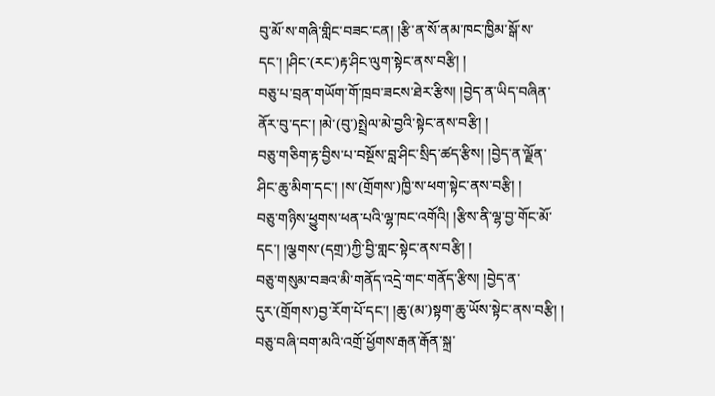བུ་མོ་ས་གཞི་གླིང་བཟང་ངན། །རྩི་ན་སོ་ནམ་ཁང་ཁྱིམ་སྒོ་ས་དང་། །ཤིང་(རང་)རྟ་ཤིང་ལུག་སྟེང་ནས་བརྩི། །
བཅུ་པ་བྲན་གཡོག་གོ་ཁྲབ་ཟངས་ཐེར་རྩིས། །བྱེད་ན་ཡིད་བཞིན་ནོར་བུ་དང་། །མེ་(བུ་)སྤྲེལ་མེ་བྱའི་སྟེང་ནས་བརྩི། །
བཅུ་གཅིག་རྟ་བྱིས་པ་བསྔོས་བླ་ཤིང་སྲིད་ཚད་རྩིས། །བྱེད་ན་ལྗོན་ཤིང་ཆུ་མིག་དང་། །ས་(གྲོགས་)ཁྱི་ས་ཕག་སྟེང་ནས་བརྩི། །
བཅུ་གཉིས་ཕྱུགས་ཕན་པའི་ལྷ་ཁང་འགོའི། །རྩིས་ནི་ལྷ་བྱ་གོང་མོ་དང་། །ལྕགས་(དགྲ་)ཀྱི་བྱི་གླང་སྟེང་ནས་བརྩི། །
བཅུ་གསུམ་བཟའ་མི་གནོད་འདྲེ་གང་གནོད་རྩིས། །བྱེད་ན་དུར་(གྲོགས་)བྱ་རོག་པོ་དང་། །ཆུ་(མ་)སྟག་ཆུ་ཡོས་སྟེང་ནས་བརྩི། །
བཅུ་བཞི་བག་མའི་འགྲོ་ཕྱོགས་རྒན་རྒོན་སྐྲ་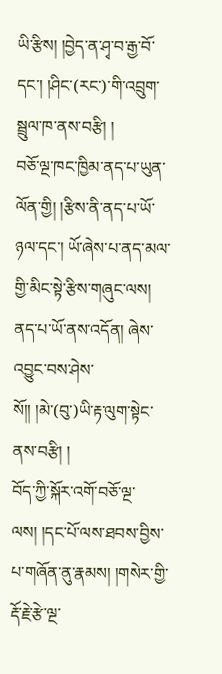ཡི་རྩིས། །བྱེད་ན་ཤྭ་བ་རྒྱ་བོ་དང་། །ཤིང་(རང་)་གི་འབྲུག་སྦྲུལ་ཁ་ནས་བརྩི། །
བཅོ་ལྔ་ཁང་ཁྱིམ་ནད་པ་ཡུན་ལོན་གྱི། །རྩིས་ནི་ནད་པ་ཡོ་ཉལ་དང་། ཡོ་ཞེས་པ་ནད་མལ་གྱི་མིང་སྟེ་རྩིས་གཞུང་ལས། ནད་པ་ཡོ་ནས་འདོན། ཞེས་འབྱུང་བས་ཤེས་སོ།། །མེ་(བུ་)ཡི་རྟ་ལུག་སྟེང་ནས་བརྩི། །
བོད་ཀྱི་སྐོར་འགོ་བཅོ་ལྔ་ལས། །དང་པོ་ལས་ཐབས་བྱིས་པ་གཞོན་ནུ་རྣམས། །གསེར་གྱི་རྡོ་རྗེ་རྩེ་ལྔ་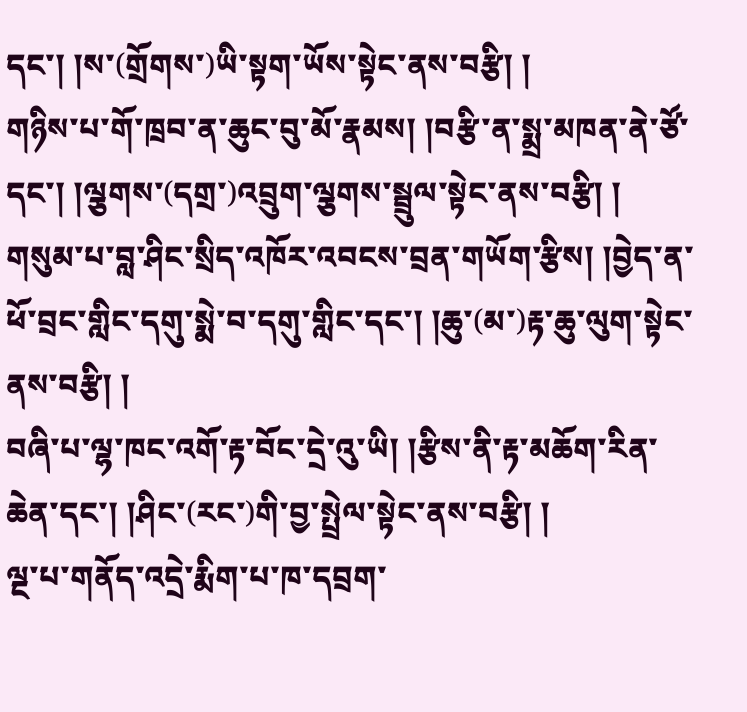དང་། །ས་(གྲོགས་)ཡི་སྟག་ཡོས་སྟེང་ནས་བརྩི། །
གཉིས་པ་གོ་ཁྲབ་ན་ཆུང་བུ་མོ་རྣམས། །བརྩི་ན་སྨྲ་མཁན་ནེ་ཙོ་དང་། །ལྕགས་(དགྲ་)འབྲུག་ལྕགས་སྦྲུལ་སྟེང་ནས་བརྩི། །
གསུམ་པ་བླ་ཤིང་སྲིད་འཁོར་འབངས་བྲན་གཡོག་རྩིས། །བྱེད་ན་ཕོ་བྲང་གླིང་དགུ་སྨེ་བ་དགུ་གླིང་དང་། །ཆུ་(མ་)རྟ་ཆུ་ལུག་སྟེང་ནས་བརྩི། །
བཞི་པ་ལྷ་ཁང་འགོ་རྟ་བོང་དྲེ་འུ་ཡི། །རྩིས་ནི་རྟ་མཆོག་རིན་ཆེན་དང་། །ཤིང་(རང་)གི་བྱ་སྤྲེལ་སྟེང་ནས་བརྩི། །
ལྔ་པ་གནོད་འདྲེ་རྨིག་པ་ཁ་དབྲག་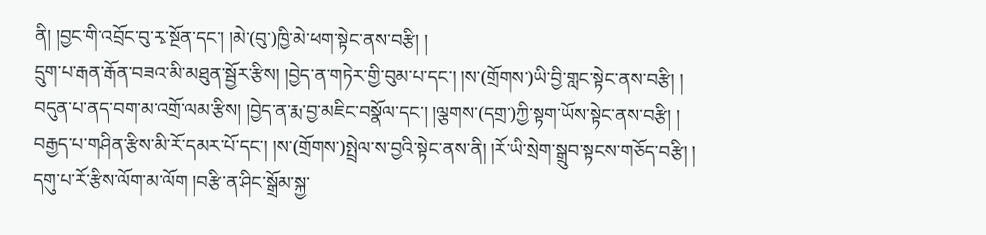ནི། །བྱང་གི་འབྲོང་བུ་རྭ་སྔོན་དང་། །མེ་(བུ་)ཁྱི་མེ་ཕག་སྟེང་ནས་བརྩི། །
དྲུག་པ་རྒན་རྒོན་བཟའ་མི་མཐུན་སྦྱོར་རྩིས། །བྱེད་ན་གཏེར་གྱི་བུམ་པ་དང་། །ས་(གྲོགས་)ཡི་བྱི་གླང་སྟེང་ནས་བརྩི། །
བདུན་པ་ནད་བག་མ་འགྲོ་ལམ་རྩིས། །བྱེད་ན་རྨ་བྱ་མཇིང་བསྣོལ་དང་། །ལྕགས་(དགྲ་)ཀྱི་སྟག་ཡོས་སྟེང་ནས་བརྩི། །
བརྒྱད་པ་གཤིན་རྩིས་མི་རོ་དམར་པོ་དང་། །ས་(གྲོགས་)སྤྲེལ་ས་བྱའི་སྟེང་ནས་ནི། །རོ་ཡི་སྲེག་སྒྲུབ་སྟངས་གཅོད་བརྩི། །
དགུ་པ་རོ་རྩིས་ལོག་མ་ལོག །བརྩི་ན་ཤིང་སྒྲོམ་སྐྱ་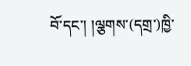བོ་དང་། །ལྕགས་(དགྲ་)ཁྱི་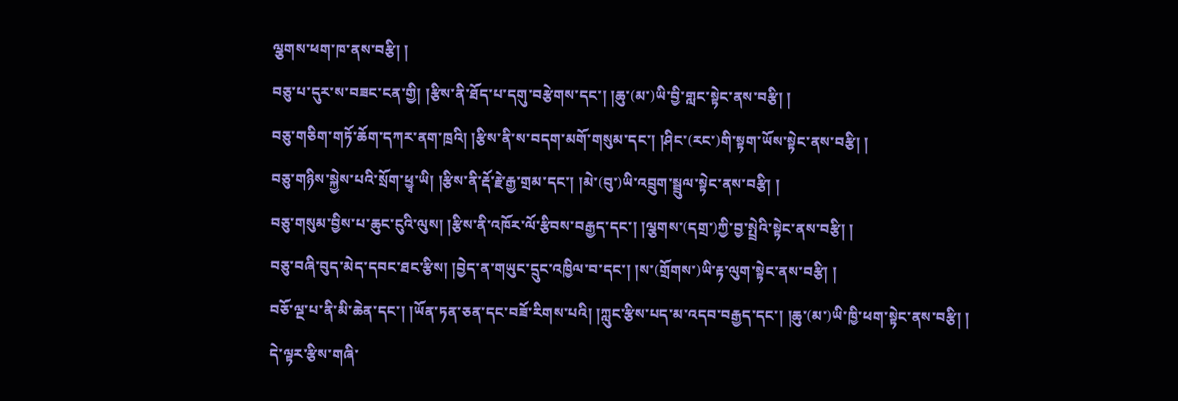ལྕགས་ཕག་ཁ་ནས་བརྩི། །
བཅུ་པ་དུར་ས་བཟང་ངན་གྱི། །རྩིས་ནི་ཐོད་པ་དགུ་བརྩེགས་དང་། །ཆུ་(མ་)ཡི་བྱི་གླང་སྟེང་ནས་བརྩི། །
བཅུ་གཅིག་གཏོ་ཆོག་དཀར་ནག་ཁྲའི། །རྩིས་ནི་ས་བདག་མགོ་གསུམ་དང་། །ཤིང་(རང་)གི་སྟག་ཡོས་སྟེང་ནས་བརྩི། །
བཅུ་གཉིས་སྐྱེས་པའི་སྲོག་ཕྱྭ་ཡི། །རྩིས་ནི་རྡོ་རྗེ་རྒྱ་གྲམ་དང་། །མེ་(བུ་)ཡི་འབྲུག་སྦྲུལ་སྟེང་ནས་བརྩི། །
བཅུ་གསུམ་བྱིས་པ་ཆུང་ངུའི་ལུས། །རྩིས་ནི་འཁོར་ལོ་རྩིབས་བརྒྱད་དང་། །ལྕགས་(དགྲ་)ཀྱི་བྱ་སྤྲེའི་སྟེང་ནས་བརྩི། །
བཅུ་བཞི་བུད་མེད་དབང་ཐང་རྩིས། །བྱེད་ན་གཡུང་དྲུང་འཁྱིལ་བ་དང་། །ས་(གྲོགས་)ཡི་རྟ་ལུག་སྟེང་ནས་བརྩི། །
བཅོ་ལྔ་པ་ནི་མི་ཆེན་དང་། །ཡོན་ཏན་ཅན་དང་བཟོ་རིགས་པའི། །ཀླུང་རྩིས་པད་མ་འདབ་བརྒྱད་དང་། །ཆུ་(མ་)ཡི་ཁྱི་ཕག་སྟེང་ནས་བརྩི། །
དེ་ལྟར་རྩིས་གཞི་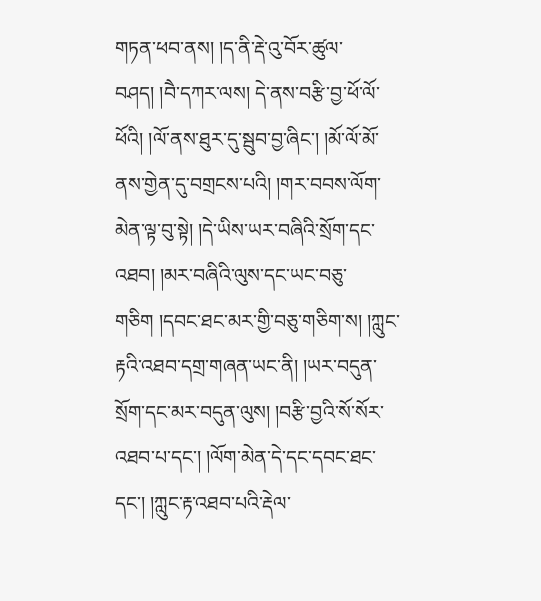གཏན་ཕབ་ནས། །ད་ནི་རྡེ་འུ་བོར་ཚུལ་བཤད། །བཻ་དཀར་ལས། དེ་ནས་བརྩི་བྱ་ཕོ་ལོ་ཕོའི། །ལོ་ནས་ཐུར་དུ་སྦུབ་བྱ་ཞིང་། །མོ་ལོ་མོ་ནས་གྱེན་དུ་བགྲངས་པའི། །གར་བབས་ལོག་མེན་ལྟ་བུ་སྟེ། །དེ་ཡིས་ཡར་བཞིའི་སྲོག་དང་འཐབ། །མར་བཞིའི་ལུས་དང་ཡང་བཅུ་གཅིག །དབང་ཐང་མར་གྱི་བཅུ་གཅིག་ས། །ཀླུང་རྟའི་འཐབ་དགྲ་གཞན་ཡང་ནི། །ཡར་བདུན་སྲོག་དང་མར་བདུན་ལུས། །བརྩི་བྱའི་སོ་སོར་འཐབ་པ་དང་། །ལོག་མེན་དེ་དང་དབང་ཐང་དང་། །ཀླུང་རྟ་འཐབ་པའི་རྡེལ་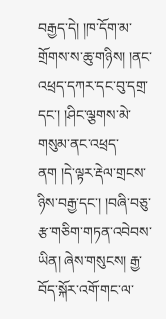བརྒྱད་དེ། །ཁ་དོག་མ་གྲོགས་ས་ཆུ་གཉིས། །ནང་འཕྲད་དཀར་དང་བུ་དགྲ་དང་། །ཤིང་ལྕགས་མེ་གསུམ་ནང་འཕྲད་ནག །དེ་ལྟར་རྡེལ་གྲངས་ཉིས་བརྒྱ་དང་། །བཞི་བཅུ་རྩ་གཅིག་གཏན་འབེབས་ཡིན། ཞེས་གསུངས། རྒྱ་བོད་སྐོར་འགོ་གང་ལ་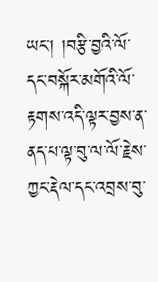ཡང་། །བརྩི་བྱའི་ལོ་དང་བསྐོར་མགོའི་ལོ་རྟགས་འདི་ལྟར་བྱས་ན་ནད་པ་ལྟ་བུ་ལ་ལོ་རྗེས་ཀྱང་རྡེལ་དང་འབྲས་བུ་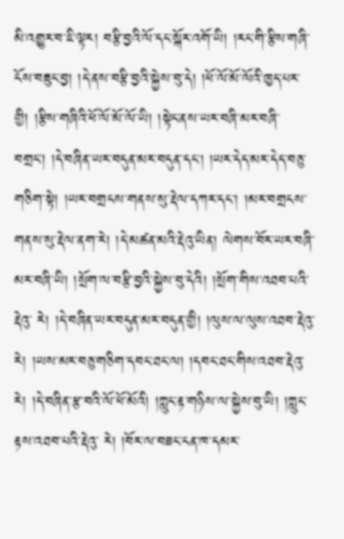མི་འགྱུར་བ་ཇི་ལྟར། བརྩི་བྱའི་ལོ་དང་སྐོར་འགོ་ཡི། །རང་གི་རྩིས་གཞི་ངོས་བཟུང་བྱ། །དེ་ནས་བརྩི་བྱའི་སྐྱེས་བུ་དེ། །ཕོ་ལོ་མོ་ལོའི་ཁྱད་པར་གྱི། །རྩིས་གཞིའི་ཕོ་ལོ་མོ་ལོ་ཡི། །སྟེང་ནས་ཡར་བཞི་མར་བཞི་བགྲང། །དེ་བཞིན་ཡར་བདུན་མར་བདུན་དང་། །ཡར་དེད་མར་དེད་བཅུ་གཅིག་སྟེ། །ཡར་བགྲངས་གནས་སུ་རྡེལ་དཀར་དང་། །མར་བགྲངས་གནས་སུ་རྡེལ་ནག་རེ། །དེ་མཚན་མའི་རྡེའུ་ཡིན། ལེགས་བོར་ཡར་བཞི་མར་བཞི་ཡི། །སྲོག་ལ་བརྩི་བྱའི་སྐྱེས་བུ་དེའི། །སྲོག་གིས་འཐབ་པའི་རྡེའུ་ རེ། །དེ་བཞིན་ཡར་བདུན་མར་བདུན་གྱི། །ལུས་ལ་ལུས་འཐབ་རྡེའུ་ རེ། །ཡས་མར་བཅུ་གཅིག་དབང་ཐང་ལ། །དབང་ཐང་གིས་འཐབ་རྡེའུ་ རེ། །དེ་བཞིན་རྩ་བའི་ལོ་ཕོ་མོའི། །ཀླུང་རྟ་གཉིས་ལ་སྐྱེས་བུ་ཡི། །ཀླུང་རྟས་འཐབ་པའི་རྡེའུ་ རེ། །བོར་ལ་བཟང་ངན་ཁ་དམར་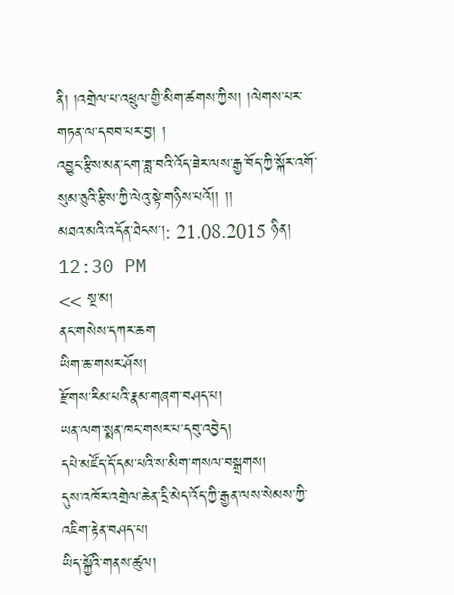ནི། །འགྲེལ་པ་འཕྲུལ་གྱི་མིག་ཚགས་ཀྱིས། །ལེགས་པར་གཏན་ལ་དབབ་པར་བྱ། །
འབྱུང་རྩིས་མན་ངག་ཟླ་བའི་འོད་ཟེར་ལས་རྒྱ་བོད་ཀྱི་སྐོར་འགོ་སུམ་ཅུའི་རྩིས་ཀྱི་ལེའུ་སྟེ་གཉིས་པའོ།། །།
མཐའ་མའི་འདོན་ཐེངས་།: 21.08.2015 ཉིན། 12:30 PM
<< སྔ་མ།
ནང་གསེས་དཀར་ཆག
ཡིག་ཆ་གསར་ཤོས།
རྫོགས་རིམ་པའི་རྣམ་གཞག་བཤད་པ།
ཡན་ལག་སྨན་ཁང་གསར་པ་དབུ་འབྱེད།
དཔེ་མཛོད་དོ་དམ་པའི་ས་མིག་གསལ་བསྒྲགས།
དུས་འཁོར་འགྲེལ་ཆེན་དྲི་མེད་འོད་ཀྱི་རྒྱན་ལས་སེམས་ཀྱི་འཇིག་རྟེན་བཤད་པ།
ཡིད་སྐྱོའི་གནས་ཚུལ།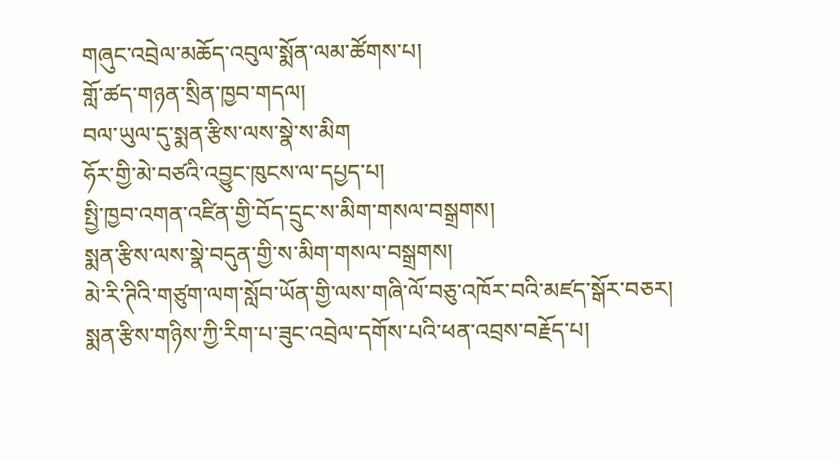གཞུང་འབྲེལ་མཆོད་འབུལ་སྨོན་ལམ་ཚོགས་པ།
གློ་ཚད་གཉན་སྲིན་ཁྱབ་གདལ།
བལ་ཡུལ་དུ་སྨན་རྩིས་ལས་སྣེ་ས་མིག
ཧོར་གྱི་མེ་བཙའི་འབྱུང་ཁུངས་ལ་དཔྱད་པ།
སྤྱི་ཁྱབ་འགན་འཛིན་གྱི་བོད་དྲུང་ས་མིག་གསལ་བསྒྲགས།
སྨན་རྩིས་ལས་སྣེ་བདུན་གྱི་ས་མིག་གསལ་བསྒྲགས།
མེ་རི་ཊིའི་གཙུག་ལག་སློབ་ཡོན་གྱི་ལས་གཞི་ལོ་བཅུ་འཁོར་བའི་མཛད་སྒོར་བཅར།
སྨན་རྩིས་གཉིས་ཀྱི་རིག་པ་ཟུང་འབྲེལ་དགོས་པའི་ཕན་འབྲས་བརྗོད་པ།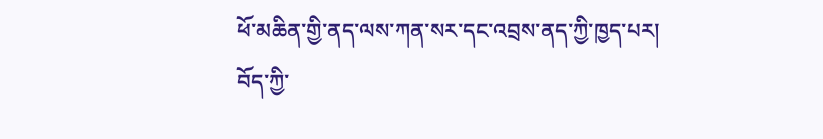ཕོ་མཆིན་གྱི་ནད་ལས་ཀན་སར་དང་འབྲས་ནད་ཀྱི་ཁྱད་པར།
བོད་ཀྱི་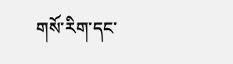གསོ་རིག་དང་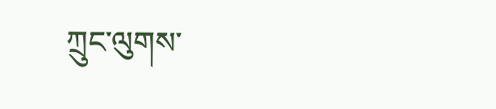ཀྲུང་ལུགས་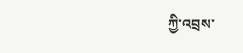ཀྱི་འབྲས་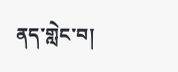ནད་གླེང་བ།